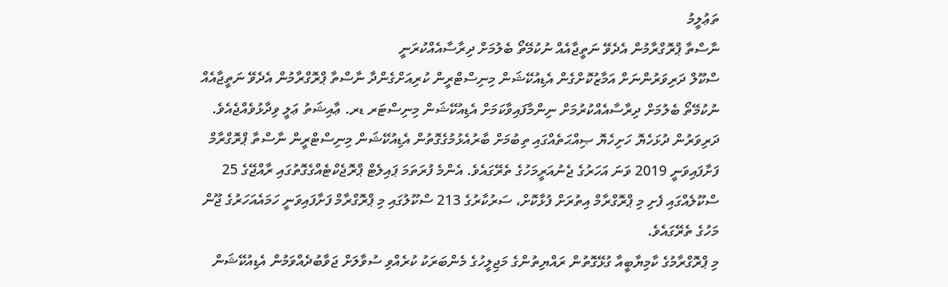ތަޢުލީމު
ނާސްތާ ޕްރޮގްރާމުން އެދެވޭ ނަތީޖާއެއް ނުކުމޭތޯ ބެލުމަށް ދިރާސާއެއްކުރަނީ
ސްކޫލް ދަރިވަރުންނަށް އަމާޒުކޮށްގެން އެޑިއުކޭޝަން މިނިސްޓްރީން ކުރިއަށްގެންދާ ނާސްތާ ޕްރޮގްރާމުން އެދެވޭ ނަތީޖާއެއް ނުކުމޭތޯ ބެލުމަށް ދިރާސާއެއްކުރުމަށް ނިންމާފައިވާކަމަށް އެޑިއުކޭޝަން މިނިސްޓަރ ޑރ. ޢާއިޝަތު ޢަލީ ވިދާޅުވެއްޖެއެވެ.
ދަރިވަރުން ދުޅަހެޔޮ ހަށިހެޔޮ ޞިއްޙަތެއްގައި ތިބުމަށް ބާރުއެޅުމުގެގޮތުން އެޑިއުކޭޝަން މިނިސްޓްރީން ނާސްތާ ޕްރޮގްރާމް ފަށާފައިވަނީ 2019 ވަނަ އަހަރުގެ ޖެނުއަރީމަހުގެ ތެރޭގައެވެ. އެންމެ ފުރަތަމަ ޕައިލެޓް ޕްރޮޖެކްޓެއްގެގޮތުގައި ރާއްޖޭގެ 25 ސްކޫލެއްގައި ފެށި މި ޕްރޮގްރާމް އިތުރަށް ފުޅާކޮށް، ސަރުކާރުގެ 213 ސްކޫލުގައި މި ޕްރޮގްރާމް ފަށާފައިވަނީ ހަމައެއަހަރުގެ ޖޫން މަހުގެ ތެރޭގައެވެ.
މި ޕްރޮގްރާމުގެ ކާމިޔާބީއާ ގުޅޭގޮތުން ރައްޔިތުންގެ މަޖިލީހުގެ މެންބަރަކު ކުރެއްވި ސުވާލަށް ޖަވާބުދެއްވަމުން އެޑިއުކޭޝަން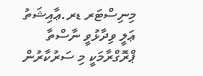މިނިސްޓަރ ޑރ.ޢާއިޝަތު ޢަލީ ވިދާޅުވީ ނާސްތާ ޕްރޮގްރާމަކީ މި ސަރުކާރުން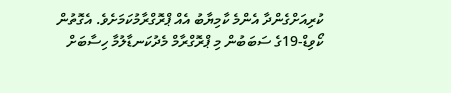ކުރިއަށްގެންދާ އެންމެ ކާމިޔާބު އެއް ޕްރޮގްރާމުކަމަށެވެ. އެގޮތުން ކޯވިޑް-19ގެ ސަބަބުން މި ޕްރޮގްރާމް މެދުކަނޑާލުމާ ހިސާބަށް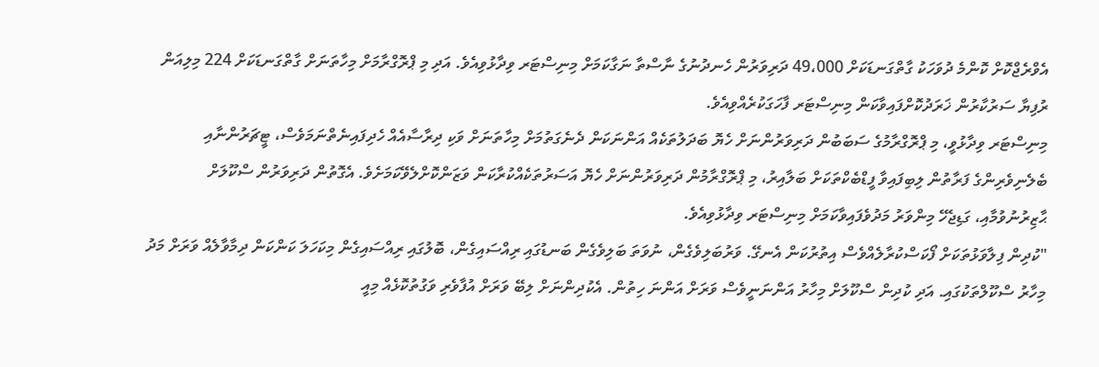އެވްރެޖްކޮށް ކޮންމެ ދުވަހަކު ގާތްގަނޑަކަށް 49،000 ދަރިވަރުން ހެނދުނުގެ ނާސްތާ ނަގާކަމަށް މިނިސްޓަރ ވިދާޅުވިއެވެ. އަދި މި ޕްރޮގްރާމަށް މިހާތަނަށް ގާތްގަނޑަކަށް 224 މިލިއަން ރުފިޔާ ސަރުކާރުން ޚަރަދުކޮށްފައިވާކަން މިނިސްޓަރ ފާހަގަކުރެއްވިއެވެ.
މިނިސްޓަރ ވިދާޅުވީ، މި ޕްރޮގްރާމުގެ ސަބަބުން ދަރިވަރުންނަށް ހެޔޮ ބަދަލުތަކެއް އަންނަކަން ދެނެގަތުމަށް މިހާތަނަށް ވަކި ދިރާސާއެއް ހެދިފައިނެތްނަމަވެސް، ޓީޗަރުންނާއި ބެލެނިވެރިންގެ ފަރާތުން ލިބިފައިވާ ފީޑްބެކްތަކަށް ބަލާއިރު، މި ޕްރޮގްރާމުން ދަރިވަރުންނަށް ހެޔޮ އަސަރުތަކެއްކުރާކަން ވަޒަންކޮށްލެވޭކަމަށެވެ. އެގޮތުން ދަރިވަރުން ސްކޫލަށް ޙާޒިރުނުވުމާއި، ގަޑިޖެހޭ މިންވަރު މަދުވެފައިވާކަމަށް މިނިސްޓަރ ވިދާޅުވިއެވެ.
"ކުދިން ފިލާވަޅުތަކަށް ފޯކަސްކުރާލެއްވެސް އިތުރުކަން އެނގޭ. ވަރުބަލިވެގެން، ނުވަތަ ބަލިވެގެން ބަނޑުގައި ރިއްސައިގެން، ބޮލުގައި ރިއްސައިގެން މިކަހަލަ ކަންކަން ދިމާވާލެއް ވަރަށް މަދު މިހާރު ސްކޫލްތަކުގައި. އަދި ކުދިން ސްކޫލަށް މިހާރު އަންނަނީވެސް ވަރަށް އަންނަ ހިތުން. އެކުދިންނަށް ލިބޭ ވަރަށް އުފާވެރި ވަގުތުކޮޅެއް މިއީ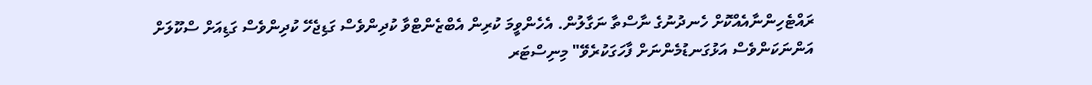ރައްޓެހިންނާއެއްކޮށް ހެނދުނުގެ ނާސްތާ ނަގާލުން. އެހެންވީމަ ކުރިން އެބްޒެންޓްވާ ކުދިންވެސް ގަޑިޖެހޭ ކުދިންވެސް ގަޑިއަށް ސްކޫލަށް އަންނަކަންވެސް އަޅުގަނޑުމެންނަށް ފާހަގަކުރެވޭ" މިނިސްޓަރ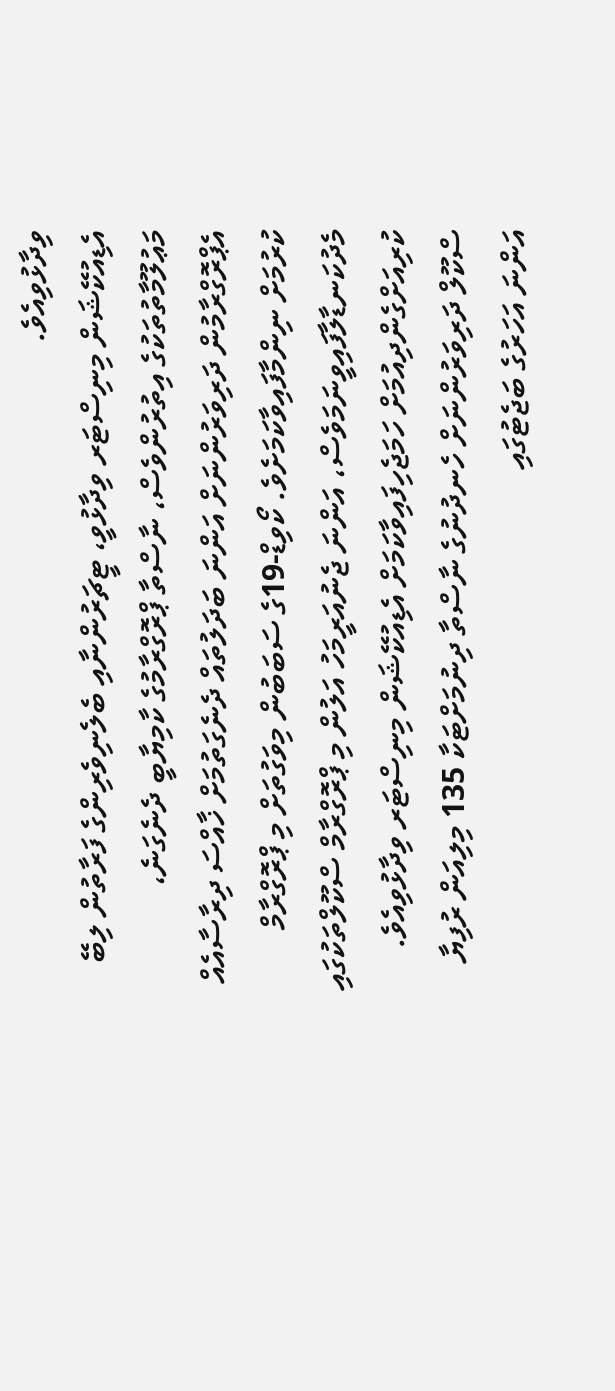ވިދާޅުވިއެވެ.
އެޑިއުކޭޝަން މިނިސްޓަރ ވިދާޅުވީ، ޓީޗަރުންނާއި ބެލެނިވެރިންގެ ފަރާތުން ލިބޭ މަޢުލޫމާތުތަކުގެ އިތުރުންވެސް، ނާސްތާ ޕްރޮގްރާމުގެ ކާމިޔާބީ ދެނެގަނެ، އެޕްރޮގްރާމުން ދަރިވަރުންނަށް އަންނަ ބަދަލުތައް ދެނެގަތުމަށް ޚާއްސަ ދިރާސާއެއް ކުރުމަށް ނިންމާފައިވާކަމަށެވެ. ކޯވިޑް-19ގެ ސަބަބުން މިވަގުތަށް މި ޕްރޮގްރާމް މެދުކަނޑާލާފައިވީނަމަވެސް، އަންނަ ޖެނުއަރީމަހު އަލުން މި ޕްރޮގްރާމް ސްކޫލްތަކުގައި ކުރިއަށްގެންދިއުމަށް ހަމަޖެހިފައިވާކަމަށް އެޑިއުކޭޝަން މިނިސްޓަރ ވިދާޅުވިއެވެ.
ސްކޫލް ދަރިވަރުންނަށް ހެނދުނުގެ ނާސްތާ ދިނުމަށްޓަކާ 135 މިލިއަން ރުފިޔާ އަންނަ އަހަރުގެ ބަޖެޓުގައި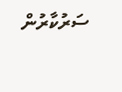ސަރުކާރުން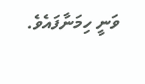ވަނީ ހިމަނާފައެވެ.